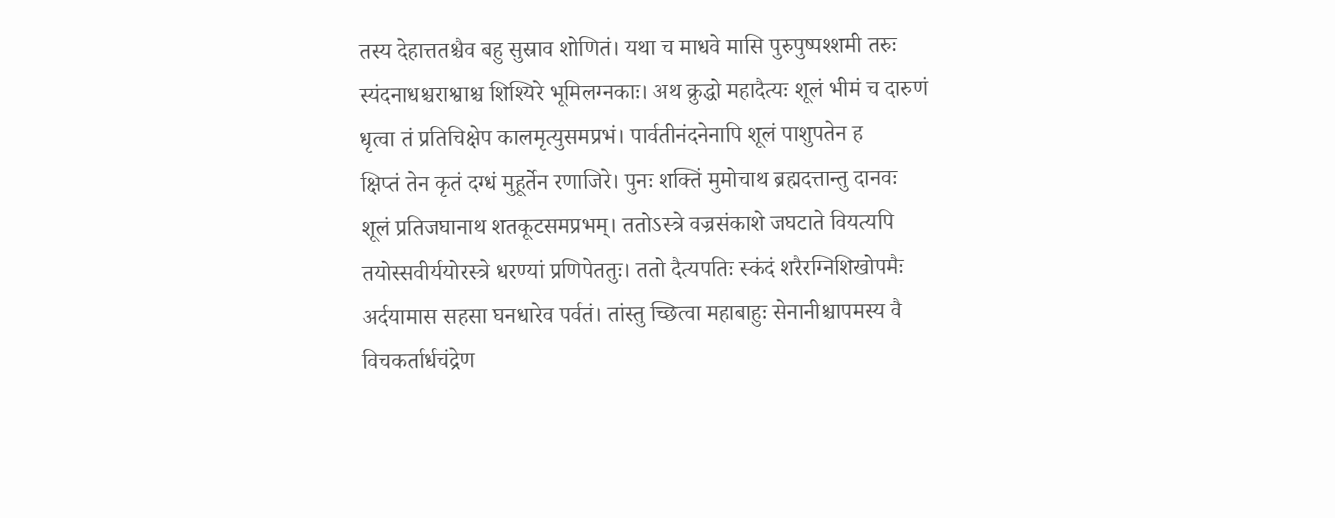तस्य देहात्ततश्चैव बहु सुस्राव शोणितं। यथा च माधवे मासि पुरुपुष्पश्शमी तरुः
स्यंदनाधश्चराश्वाश्च शिश्यिरे भूमिलग्नकाः। अथ क्रुद्धो महादैत्यः शूलं भीमं च दारुणं
धृत्वा तं प्रतिचिक्षेप कालमृत्युसमप्रभं। पार्वतीनंदनेनापि शूलं पाशुपतेन ह
क्षिप्तं तेन कृतं दग्धं मुहूर्तेन रणाजिरे। पुनः शक्तिं मुमोचाथ ब्रह्मदत्तान्तु दानवः
शूलं प्रतिजघानाथ शतकूटसमप्रभम्। ततोऽस्त्रे वज्रसंकाशे जघटाते वियत्यपि
तयोस्सवीर्ययोरस्त्रे धरण्यां प्रणिपेततुः। ततो दैत्यपतिः स्कंदं शरैरग्निशिखोपमैः
अर्दयामास सहसा घनधारेव पर्वतं। तांस्तु च्छित्वा महाबाहुः सेनानीश्चापमस्य वै
विचकर्तार्धचंद्रेण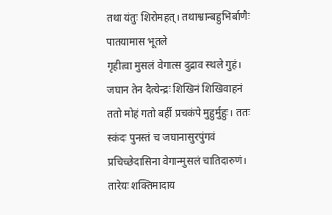तथा यंतुः शिरोमहत्। तथाश्वान्बहुभिर्बाणैः पातयामास भूतले
गृहीत्वा मुसलं वेगात्स दुद्राव स्थले गुहं। जघान तेन दैत्येन्द्रः शिखिनं शिखिवाहनं
ततो मोहं गतो बर्ही प्रचकंपे मुहुर्मुहुः। ततः स्कंदः पुनस्तं च जघानासुरपुंगवं
प्रचिच्छेदासिना वेगान्मुसलं चातिदारुणं। तारेयः शक्तिमादाय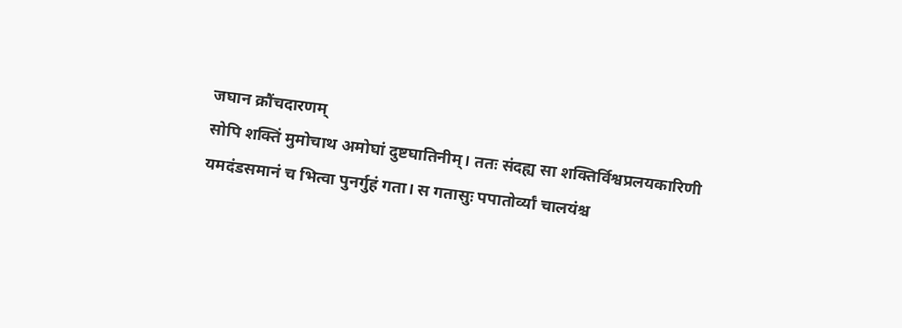जघान क्रौंचदारणम्
सोपि शक्तिं मुमोचाथ अमोघां दुष्टघातिनीम्। ततः संदह्य सा शक्तिर्विश्वप्रलयकारिणी
यमदंडसमानं च भित्वा पुनर्गुहं गता। स गतासुः पपातोर्व्यां चालयंश्च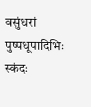वसुंधरां
पुष्पधूपादिभिः स्कंदः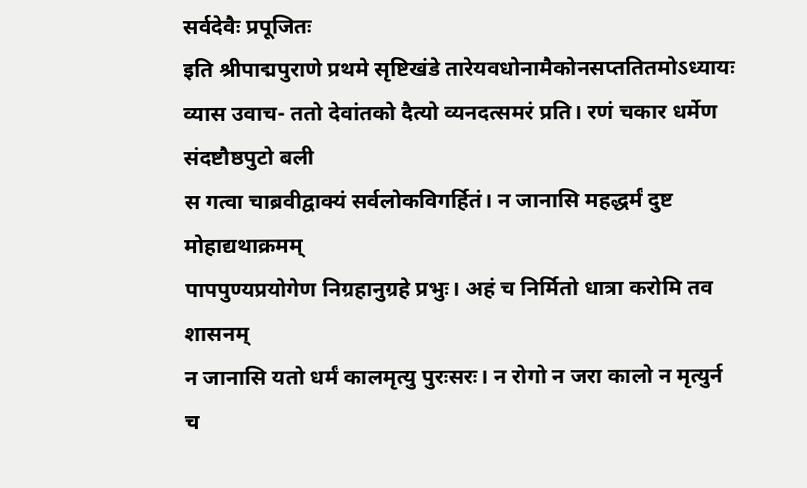सर्वदेवैः प्रपूजितः
इति श्रीपाद्मपुराणे प्रथमे सृष्टिखंडे तारेयवधोनामैकोनसप्ततितमोऽध्यायः
व्यास उवाच- ततो देवांतको दैत्यो व्यनदत्समरं प्रति। रणं चकार धर्मेण संदष्टौष्ठपुटो बली
स गत्वा चाब्रवीद्वाक्यं सर्वलोकविगर्हितं। न जानासि महद्धर्मं दुष्ट मोहाद्यथाक्रमम्
पापपुण्यप्रयोगेण निग्रहानुग्रहे प्रभुः। अहं च निर्मितो धात्रा करोमि तव शासनम्
न जानासि यतो धर्मं कालमृत्यु पुरःसरः। न रोगो न जरा कालो न मृत्युर्न च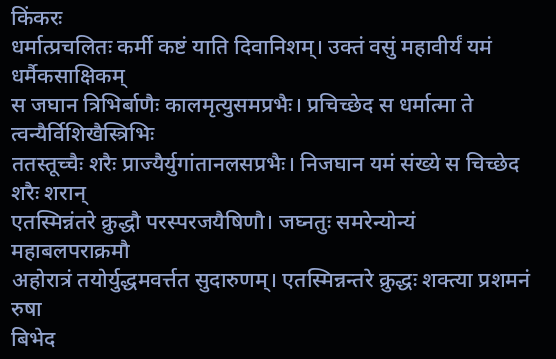किंकरः
धर्मात्प्रचलितः कर्मी कष्टं याति दिवानिशम्। उक्तं वसुं महावीर्यं यमं धर्मैकसाक्षिकम्
स जघान त्रिभिर्बाणैः कालमृत्युसमप्रभैः। प्रचिच्छेद स धर्मात्मा ते त्वन्यैर्विशिखैस्त्रिभिः
ततस्तूच्चैः शरैः प्राज्यैर्युगांतानलसप्रभैः। निजघान यमं संख्ये स चिच्छेद शरैः शरान्
एतस्मिन्नंतरे क्रुद्धौ परस्परजयैषिणौ। जघ्नतुः समरेन्योन्यं महाबलपराक्रमौ
अहोरात्रं तयोर्युद्धमवर्त्तत सुदारुणम्। एतस्मिन्नन्तरे क्रुद्धः शक्त्या प्रशमनं रुषा
बिभेद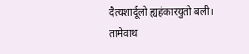दैत्यशार्दूलो ह्यहंकारयुतो बली। तामेवाथ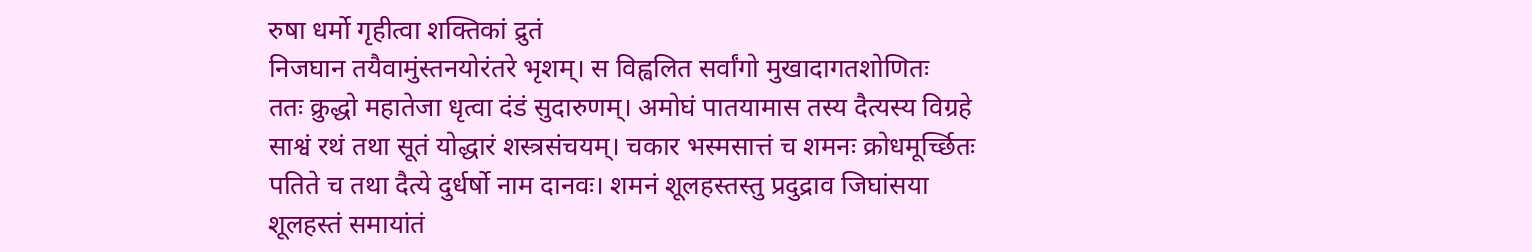रुषा धर्मो गृहीत्वा शक्तिकां द्रुतं
निजघान तयैवामुंस्तनयोरंतरे भृशम्। स विह्वलित सर्वांगो मुखादागतशोणितः
ततः क्रुद्धो महातेजा धृत्वा दंडं सुदारुणम्। अमोघं पातयामास तस्य दैत्यस्य विग्रहे
साश्वं रथं तथा सूतं योद्धारं शस्त्रसंचयम्। चकार भस्मसात्तं च शमनः क्रोधमूर्च्छितः
पतिते च तथा दैत्ये दुर्धर्षो नाम दानवः। शमनं शूलहस्तस्तु प्रदुद्राव जिघांसया
शूलहस्तं समायांतं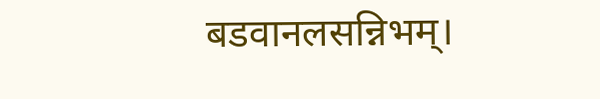बडवानलसन्निभम्।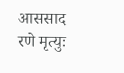आससाद रणे मृत्युः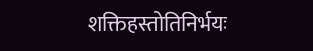शक्तिहस्तोतिनिर्भयः